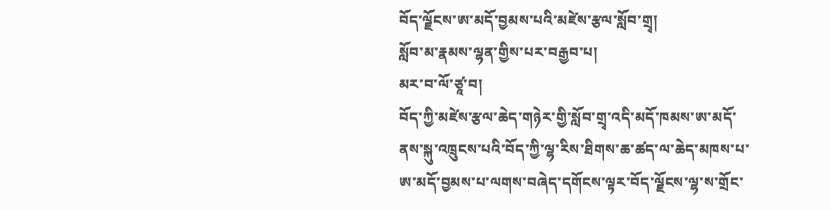བོད་ལྗོངས་ཨ་མདོ་བྱམས་པའི་མཛེས་རྩལ་སློབ་གྲྭ།
སློབ་མ་རྣམས་ལྷན་གྱིས་པར་བརྒྱབ་པ།
མར་བ་ལོ་ཙཱ་བ།
བོད་ཀྱི་མཛེས་རྩལ་ཆེད་གཉེར་གྱི་སློབ་གྲྭ་འདི་མདོ་ཁམས་ཨ་མདོ་ནས་སྐུ་འཁྲུངས་པའི་བོད་ཀྱི་ལྷ་རིས་ཐིགས་ཆ་ཚད་ལ་ཆེད་མཁས་པ་ཨ་མདོ་བྱམས་པ་ལགས་བཞེད་དགོངས་ལྟར་བོད་ལྗོངས་ལྷ་ས་གྲོང་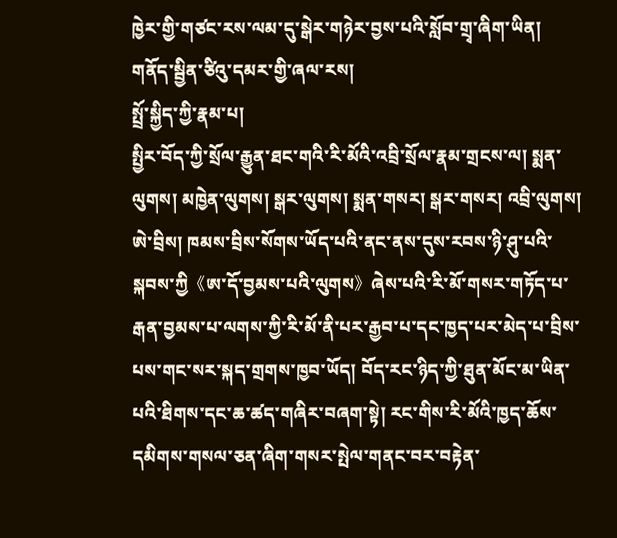ཁྱེར་གྱི་གཙང་རས་ལམ་དུ་སྒེར་གཉེར་བྱས་པའི་སློབ་གྲྭ་ཞིག་ཡིན།
གནོད་སྦྱིན་ཙིའུ་དམར་གྱི་ཞལ་རས།
སྤྲོ་སྐྱིད་ཀྱི་རྣམ་པ།
སྤྱིར་བོད་ཀྱི་སྲོལ་རྒྱུན་ཐང་གའི་རི་མོའི་འབྲི་སྲོལ་རྣམ་གྲངས་ལ། སྨན་ལུགས། མཁྱེན་ལུགས། སྒར་ལུགས། སྨན་གསར། སྒར་གསར། འབྲི་ལུགས། ཨེ་བྲིས། ཁམས་བྲིས་སོགས་ཡོད་པའི་ནང་ནས་དུས་རབས་ཉི་ཤུ་པའི་སྐབས་ཀྱི《ཨ་དོ་བྱམས་པའི་ལུགས》ཞེས་པའི་རི་མོ་གསར་གཏོད་པ་རྒན་བྱམས་པ་ལགས་ཀྱི་རི་མོ་ནི་པར་རྒྱབ་པ་དང་ཁྱད་པར་མེད་པ་བྲིས་པས་གང་སར་སྐད་གྲགས་ཁྱབ་ཡོད། བོད་རང་ཉིད་ཀྱི་ཐུན་མོང་མ་ཡིན་པའི་ཐིགས་དང་ཆ་ཚད་གཞིར་བཞག་སྟེ། རང་གིས་རི་མོའི་ཁྱད་ཆོས་དམིགས་གསལ་ཅན་ཞིག་གསར་སྤེལ་གནང་བར་བརྟེན་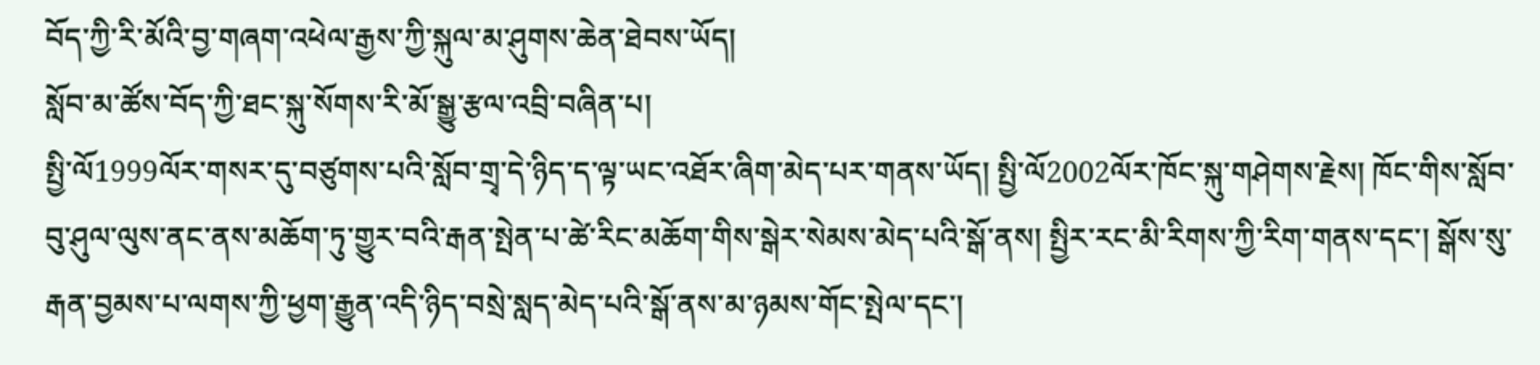བོད་ཀྱི་རི་མོའི་བྱ་གཞག་འཕེལ་རྒྱས་ཀྱི་སྐུལ་མ་ཤུགས་ཆེན་ཐེབས་ཡོད།
སློབ་མ་ཚོས་བོད་ཀྱི་ཐང་སྐུ་སོགས་རི་མོ་སྒྱུ་རྩལ་འབྲི་བཞིན་པ།
སྤྱི་ལོ1999ལོར་གསར་དུ་བཙུགས་པའི་སློབ་གྲྭ་དེ་ཉིད་ད་ལྟ་ཡང་འཐོར་ཞིག་མེད་པར་གནས་ཡོད། སྤྱི་ལོ2002ལོར་ཁོང་སྐུ་གཤེགས་རྗེས། ཁོང་གིས་སློབ་བུ་ཤུལ་ལུས་ནང་ནས་མཆོག་ཏུ་གྱུར་བའི་རྒན་སྤེན་པ་ཚེ་རིང་མཆོག་གིས་སྒེར་སེམས་མེད་པའི་སྒོ་ནས། སྤྱིར་རང་མི་རིགས་ཀྱི་རིག་གནས་དང་། སྒོས་སུ་རྒན་བྱམས་པ་ལགས་ཀྱི་ཕྱག་རྒྱུན་འདི་ཉིད་བསྲེ་སླད་མེད་པའི་སྒོ་ནས་མ་ཉམས་གོང་སྤེལ་དང་།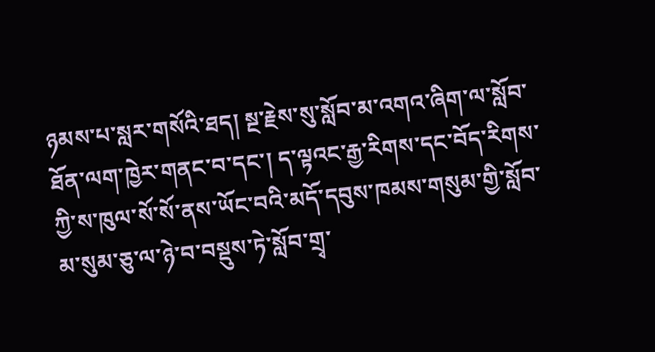ཉམས་པ་སླར་གསོའི་ཐད། སྔ་རྗེས་སུ་སློབ་མ་འགའ་ཞིག་ལ་སློབ་ཐོན་ལག་ཁྱེར་གནང་བ་དང་། ད་ལྟའང་རྒྱ་རིགས་དང་བོད་རིགས་ཀྱི་ས་ཁུལ་སོ་སོ་ནས་ཡོང་བའི་མདོ་དབུས་ཁམས་གསུམ་གྱི་སློབ་མ་སུམ་ཅུ་ལ་ཉེ་བ་བསྡུས་ཏེ་སློབ་གྲྭ་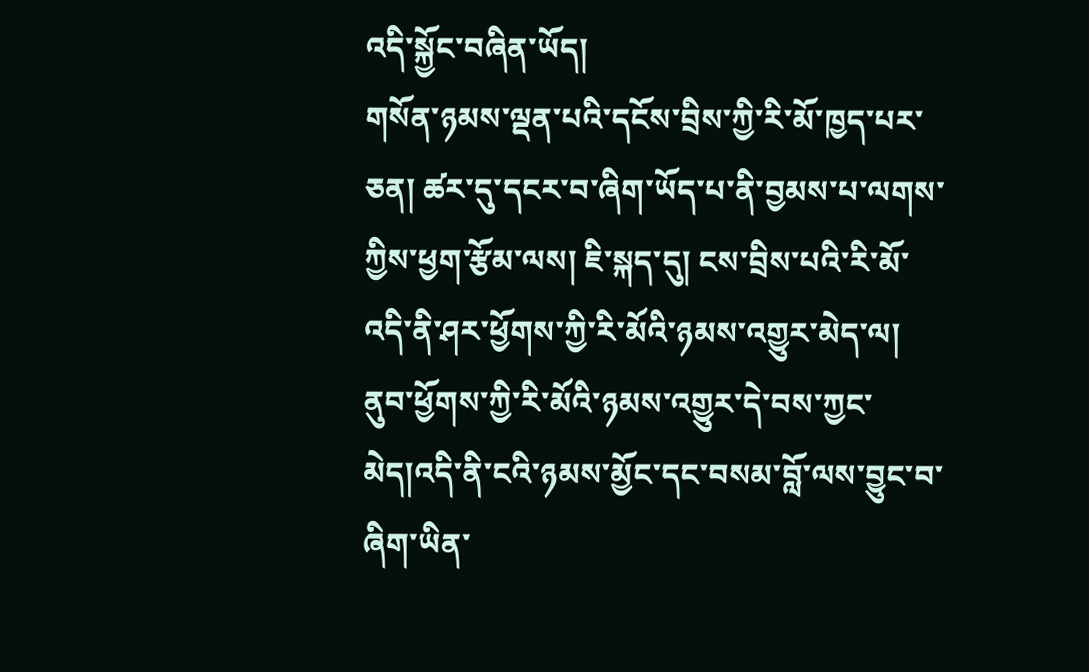འདི་སྐྱོང་བཞིན་ཡོད།
གསོན་ཉམས་ལྡན་པའི་དངོས་བྲིས་ཀྱི་རི་མོ་ཁྱད་པར་ཅན། ཚར་དུ་དངར་བ་ཞིག་ཡོད་པ་ནི་བྱམས་པ་ལགས་ཀྱིས་ཕྱག་རྩོམ་ལས། ཇི་སྐད་དུ། ངས་བྲིས་པའི་རི་མོ་འདི་ནི་ཤར་ཕྱོགས་ཀྱི་རི་མོའི་ཉམས་འགྱུར་མེད་ལ། ནུབ་ཕྱོགས་ཀྱི་རི་མོའི་ཉམས་འགྱུར་དེ་བས་ཀྱང་མེད།འདི་ནི་ངའི་ཉམས་མྱོང་དང་བསམ་བློ་ལས་བྱུང་བ་ཞིག་ཡིན་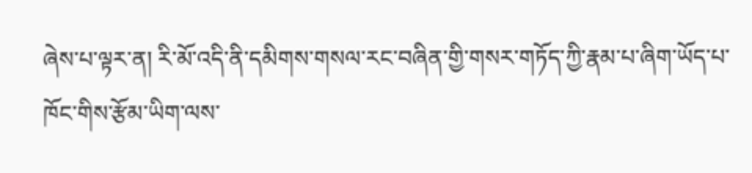ཞེས་པ་ལྟར་ན། རི་མོ་འདི་ནི་དམིགས་གསལ་རང་བཞིན་གྱི་གསར་གཏོད་ཀྱི་རྣམ་པ་ཞིག་ཡོད་པ་ཁོང་གིས་རྩོམ་ཡིག་ལས་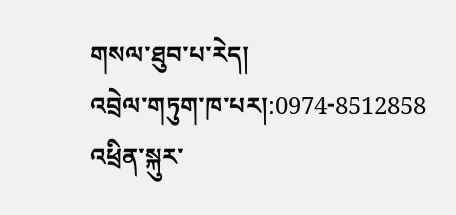གསལ་ཐུབ་པ་རེད།
འབྲེལ་གཏུག་ཁ་པར།:0974-8512858
འཕྲིན་སྐུར་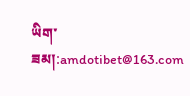ཡིག་ཟམ།:amdotibet@163.com